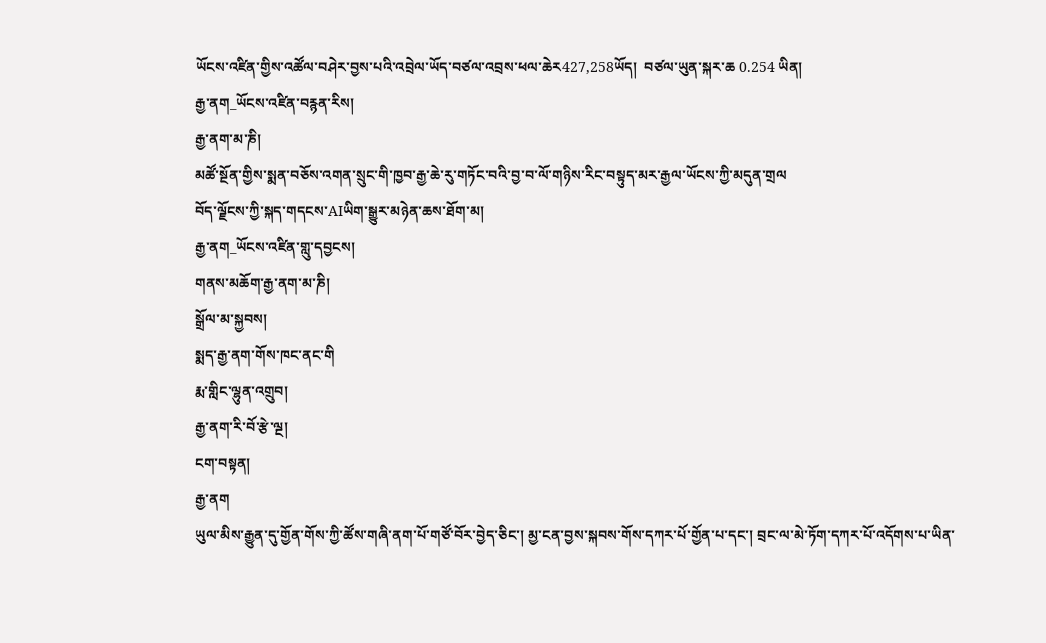ཡོངས་འཛིན་གྱིས་འཚོལ་བཤེར་བྱས་པའི་འབྲེལ་ཡོད་བཙལ་འབྲས་ཕལ་ཆེར427,258ཡོད།  བཙལ་ཡུན་སྐར་ཆ 0.254 ཡིན།
རྒྱ་ནག_ཡོངས་འཛིན་བརྙན་རིས།
རྒྱ་ནག་མ་ཎི།
མཚོ་སྔོན་གྱིས་སྨན་བཅོས་འགན་སྲུང་གི་ཁྱབ་རྒྱ་ཆེ་རུ་གཏོང་བའི་བྱ་བ་ལོ་གཉིས་རིང་བསྟུད་མར་རྒྱལ་ཡོངས་ཀྱི་མདུན་གྲལ
བོད་ལྗོངས་ཀྱི་སྐད་གདངས་AIཡིག་སྒྱུར་མཉེན་ཆས་ཐོག་མ།
རྒྱ་ནག_ཡོངས་འཛིན་གླུ་དབྱངས།
གནས་མཆོག་རྒྱ་ནག་མ་ཎི།
སྒྲོལ་མ་སྐྱབས།
སྨད་རྒྱ་ནག་གོས་ཁང་ནང་གི
རྨ་གླིང་ལྷུན་འགྲུབ།
རྒྱ་ནག་རི་བོ་རྩེ་ལྔ།
ངག་བསྟན།
རྒྱ་ནག
ཡུལ་མིས་རྒྱུན་དུ་གྱོན་གོས་ཀྱི་ཚོས་གཞི་ནག་པོ་གཙོ་བོར་བྱེད་ཅིང་། མྱ་ངན་བྱས་སྐབས་གོས་དཀར་པོ་གྱོན་པ་དང་། བྲང་ལ་མེ་ཏོག་དཀར་པོ་འདོགས་པ་ཡིན་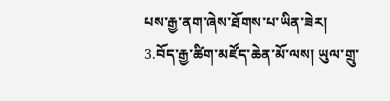པས་རྒྱ་ནག་ཞེས་ཐོགས་པ་ཡིན་ཟེར། 3.བོད་རྒྱ་ཚིག་མཛོད་ཆེན་མོ་ལས། ཡུལ་གྲུ་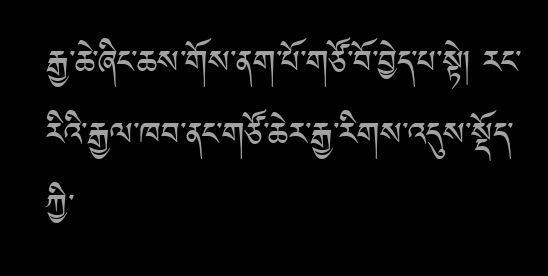རྒྱ་ཆེ་ཞིང་ཆས་གོས་ནག་པོ་གཙོ་བོ་བྱེད་པ་སྟེ། རང་རིའི་རྒྱལ་ཁབ་ནང་གཙོ་ཆེར་རྒྱ་རིགས་འདུས་སྡོད་ཀྱི་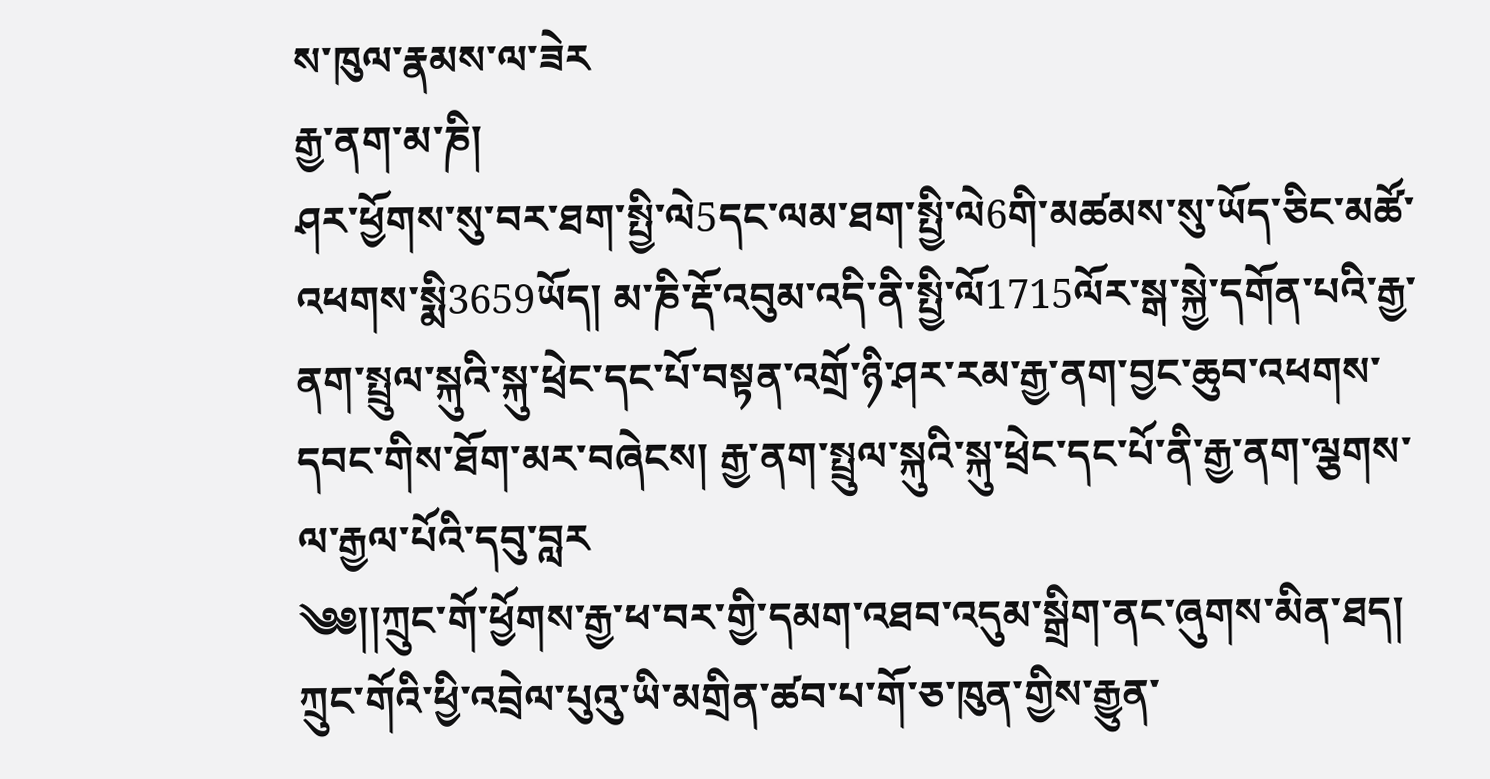ས་ཁུལ་རྣམས་ལ་ཟེར
རྒྱ་ནག་མ་ཎི།
ཤར་ཕྱོགས་སུ་བར་ཐག་སྤྱི་ལེ5དང་ལམ་ཐག་སྤྱི་ལེ6གི་མཚམས་སུ་ཡོད་ཅིང་མཚོ་འཕགས་སྨི3659ཡོད། མ་ཎི་རྡོ་འབུམ་འདི་ནི་སྤྱི་ལོ1715ལོར་སྒ་སྐྱེ་དགོན་པའི་རྒྱ་ནག་སྤྲུལ་སྐུའི་སྐུ་ཕྲེང་དང་པོ་བསྟན་འགྲོ་ཉི་ཤར་རམ་རྒྱ་ནག་བྱང་ཆུབ་འཕགས་དབང་གིས་ཐོག་མར་བཞེངས། རྒྱ་ནག་སྤྲུལ་སྐུའི་སྐུ་ཕྲེང་དང་པོ་ནི་རྒྱ་ནག་ལྕགས་ལ་རྒྱལ་པོའི་དབུ་བླར
༄༅།།ཀྲུང་གོ་ཕྱོགས་རྒྱ་ཕ་བར་གྱི་དམག་འཐབ་འདུམ་སྒྲིག་ནང་ཞུགས་མིན་ཐད།
ཀྲུང་གོའི་ཕྱི་འབྲེལ་པུའུ་ཡི་མགྲིན་ཚབ་པ་གོ་ཅ་ཁུན་གྱིས་རྒྱུན་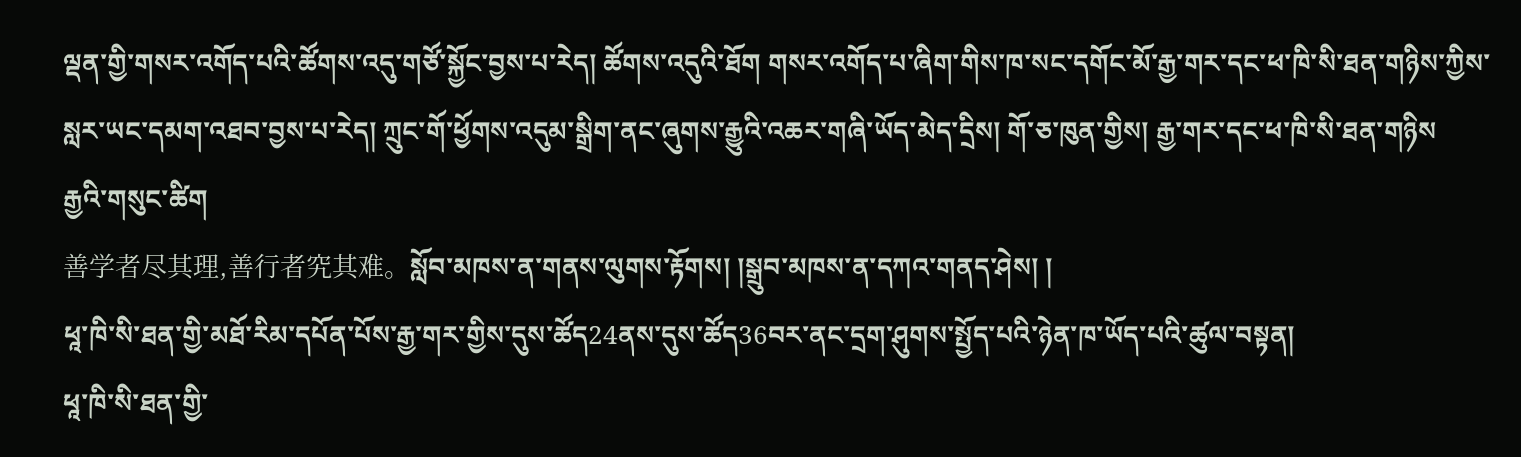ལྡན་གྱི་གསར་འགོད་པའི་ཚོགས་འདུ་གཙོ་སྐྱོང་བྱས་པ་རེད། ཚོགས་འདུའི་ཐོག གསར་འགོད་པ་ཞིག་གིས་ཁ་སང་དགོང་མོ་རྒྱ་གར་དང་ཕ་ཁི་སི་ཐན་གཉིས་ཀྱིས་སླར་ཡང་དམག་འཐབ་བྱས་པ་རེད། ཀྲུང་གོ་ཕྱོགས་འདུམ་སྒྲིག་ནང་ཞུགས་རྒྱུའི་འཆར་གཞི་ཡོད་མེད་དྲིས། གོ་ཅ་ཁུན་གྱིས། རྒྱ་གར་དང་ཕ་ཁི་སི་ཐན་གཉིས
རྒྱའི་གསུང་ཚིག
善学者尽其理,善行者究其难。སློབ་མཁས་ན་གནས་ལུགས་རྟོགས། །སྒྲུབ་མཁས་ན་དཀའ་གནད་ཤེས། །
ཕཱ་ཁི་སི་ཐན་གྱི་མཐོ་རིམ་དཔོན་པོས་རྒྱ་གར་གྱིས་དུས་ཚོད24ནས་དུས་ཚོད36བར་ནང་དྲག་ཤུགས་སྤྱོད་པའི་ཉེན་ཁ་ཡོད་པའི་ཚུལ་བསྟན།
ཕཱ་ཁི་སི་ཐན་གྱི་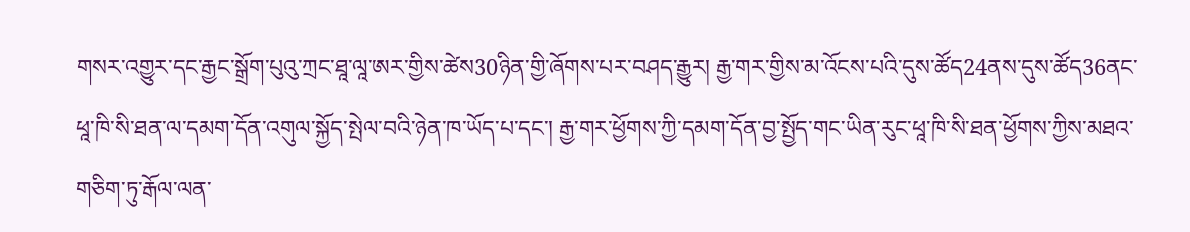གསར་འགྱུར་དང་རྒྱང་སྒྲོག་པུའུ་ཀྲང་ཐཱ་ལཱ་ཨར་གྱིས་ཚེས30ཉིན་གྱི་ཞོགས་པར་བཤད་རྒྱུར། རྒྱ་གར་གྱིས་མ་འོངས་པའི་དུས་ཚོད24ནས་དུས་ཚོད36ནང་ཕཱ་ཁི་སི་ཐན་ལ་དམག་དོན་འགུལ་སྐྱོད་སྤེལ་བའི་ཉེན་ཁ་ཡོད་པ་དང་། རྒྱ་གར་ཕྱོགས་ཀྱི་དམག་དོན་བྱ་སྤྱོད་གང་ཡིན་རུང་ཕཱ་ཁི་སི་ཐན་ཕྱོགས་ཀྱིས་མཐའ་གཅིག་ཏུ་རྒོལ་ལན་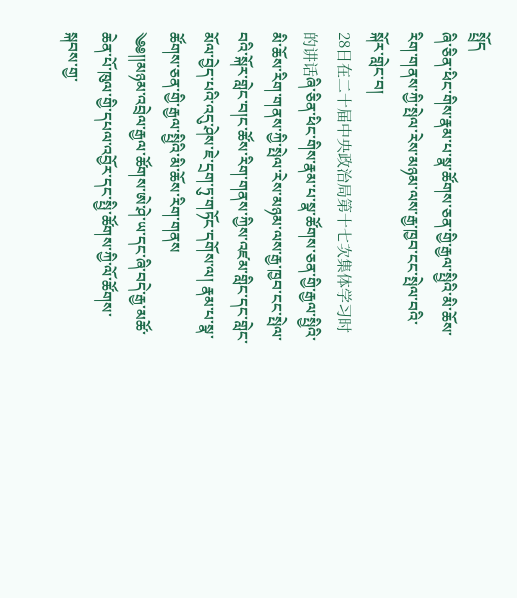སྤྲོད
ཞི་ཅིན་ཕིང་གིས་རྣམ་པ་སྣ་ཚོགས་ཅན་གྱི་རྒྱལ་སྤྱིའི་མི་ཆོས་རིག་གནས་ཀྱི་སྤེལ་རེས་མཉམ་ལས་རྒྱ་ཁྱབ་ངང་སྤེལ་བའི་སྐོར་གླེང་བ།
28日在二十届中央政治局第十七次集体学习时的讲话ཞི་ཅིན་ཕིང་གིས་རྣམ་པ་སྣ་ཚོགས་ཅན་གྱི་རྒྱལ་སྤྱིའི་མི་ཆོས་རིག་གནས་ཀྱི་སྤེལ་རེས་མཉམ་ལས་རྒྱ་ཁྱབ་ངང་སྤེལ་བའི་སྐོར་གླེང་བ།ང་ཚོས་རིག་གནས་ཀྱིས་འཛམ་གླིང་དང་གླེང་མོལ་བྱེད་པའི་འདུ་ཤེས་ཇེ་དྲག་ཏུ་གཏོང་དགོས་ལ། རྣམ་པ་སྣ་ཚོགས་ཅན་གྱི་རྒྱལ་སྤྱིའི་མི་ཆོས་རིག་གནས
༄༅།།མཉམ་འབྲེལ་རྒྱལ་ཚོགས་ཨེ་ཤེ་ཡ་དང་ཞི་བདེ་རྒྱ་མཚོ་ཆེན་པོ་ཁུལ་གྱི་དཔལ་འབྱོར་དང་སྤྱི་ཚོགས་ཀྱི་ལོ་ཚོགས་སྐབས་གྱ་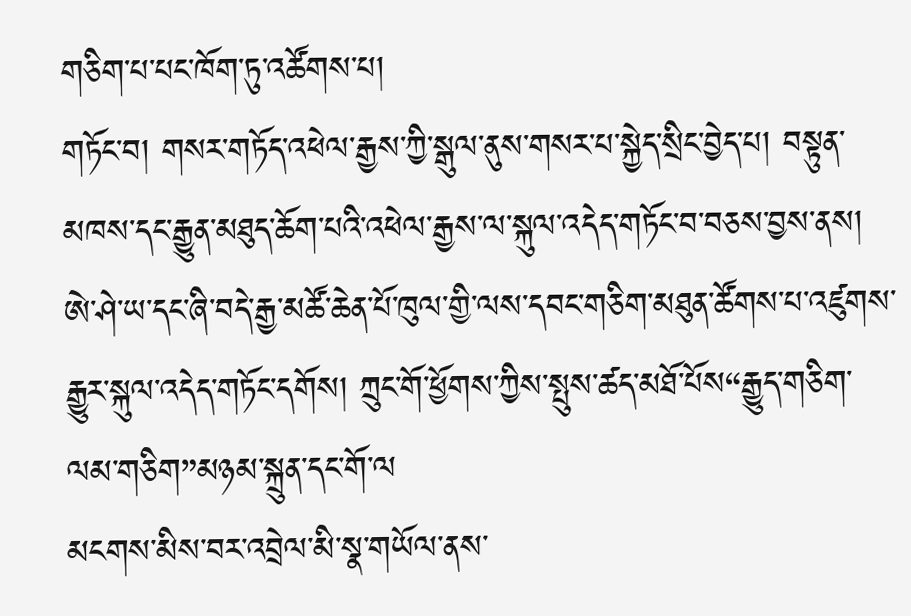གཅིག་པ་པང་ཁོག་ཏུ་འཚོགས་པ།
གཏོང་བ། གསར་གཏོད་འཕེལ་རྒྱས་ཀྱི་སྒུལ་ནུས་གསར་པ་སྐྱེད་སྲིང་བྱེད་པ། བསྟུན་མཁས་དང་རྒྱུན་མཐུད་ཆོག་པའི་འཕེལ་རྒྱས་ལ་སྐུལ་འདེད་གཏོང་བ་བཅས་བྱས་ནས། ཨེ་ཤེ་ཡ་དང་ཞི་བདེ་རྒྱ་མཚོ་ཆེན་པོ་ཁུལ་གྱི་ལས་དབང་གཅིག་མཐུན་ཚོགས་པ་འཛུགས་རྒྱུར་སྐུལ་འདེད་གཏོང་དགོས། ཀྲུང་གོ་ཕྱོགས་ཀྱིས་སྤུས་ཚད་མཐོ་པོས“རྒྱུད་གཅིག་ལམ་གཅིག”མཉམ་སྐྲུན་དང་གོ་ལ
མངགས་མིས་བར་འབྲེལ་མི་སྣ་གཡོལ་ནས་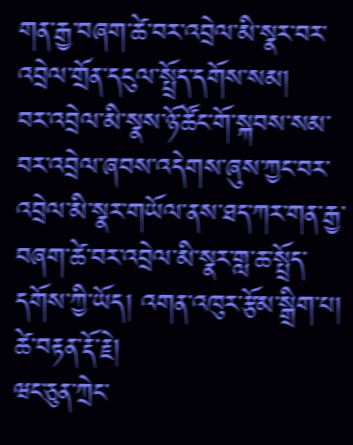གན་རྒྱ་བཞག་ཚེ་བར་འབྲེལ་མི་སྣར་བར་འབྲེལ་གྲོན་དངུལ་སྤྲོད་དགོས་སམ།
བར་འབྲེལ་མི་སྣས་ཉོ་ཚོང་གོ་སྐབས་སམ་བར་འབྲེལ་ཞབས་འདེགས་ཞུས་ཀྱང་བར་འབྲེལ་མི་སྣར་གཡོལ་ནས་ཐད་ཀར་གན་རྒྱ་བཞག་ཚེ་བར་འབྲེལ་མི་སྣར་གླ་ཆ་སྤྲོད་དགོས་ཀྱི་ཡོད། འགན་འཁུར་རྩོམ་སྒྲིག་པ། ཚེ་བརྟན་རྡོ་རྗེ།
ཝང་ཅུན་ཀྲེང་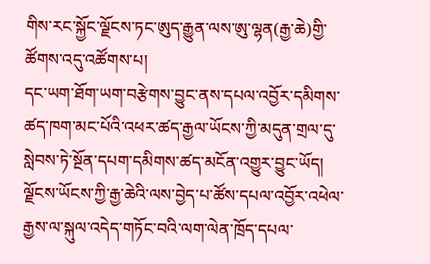གིས་རང་སྐྱོང་ལྗོངས་ཏང་ཨུད་རྒྱུན་ལས་ཨུ་ལྷན(རྒྱ་ཆེ)གྱི་ཚོགས་འདུ་འཚོགས་པ།
དང་ཡག་ཐོག་ཡག་བརྩེགས་བྱུང་ནས་དཔལ་འབྱོར་དམིགས་ཚད་ཁག་མང་པོའི་འཕར་ཚད་རྒྱལ་ཡོངས་ཀྱི་མདུན་གྲལ་དུ་སླེབས་ཏེ་སྔོན་དཔག་དམིགས་ཚད་མངོན་འགྱུར་བྱུང་ཡོད། ལྗོངས་ཡོངས་ཀྱི་རྒྱ་ཆེའི་ལས་བྱེད་པ་ཚོས་དཔལ་འབྱོར་འཕེལ་རྒྱས་ལ་སྐུལ་འདེད་གཏོང་བའི་ལག་ལེན་ཁྲོད་དཔལ་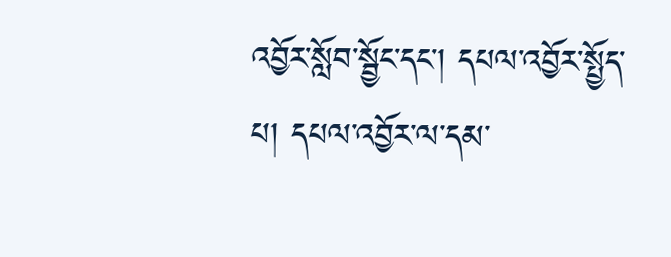འབྱོར་སློབ་སྦྱོང་དང་། དཔལ་འབྱོར་སྤྱོད་པ། དཔལ་འབྱོར་ལ་དམ་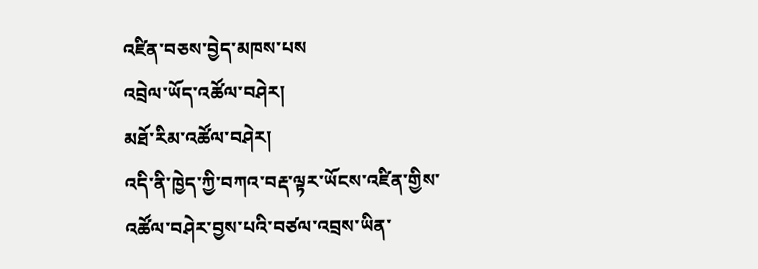འཛིན་བཅས་བྱེད་མཁས་པས
འབྲེལ་ཡོད་འཚོལ་བཤེར།
མཐོ་རིམ་འཚོལ་བཤེར།
འདི་ནི་ཁྱེད་ཀྱི་བཀའ་བརྡ་ལྟར་ཡོངས་འཛིན་གྱིས་འཚོལ་བཤེར་བྱས་པའི་བཙལ་འབྲས་ཡིན་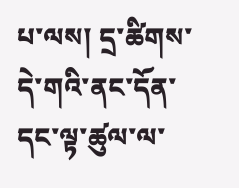པ་ལས། དྲ་ཚིགས་དེ་གའི་ནང་དོན་དང་ལྟ་ཚུལ་ལ་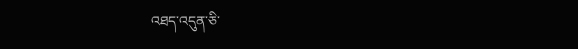འཐད་འདུན་ཅི་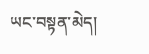ཡང་བསྟན་མེད།